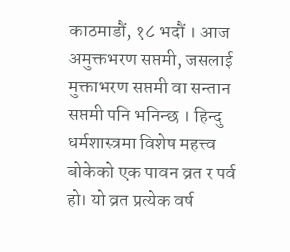काठमाडौं, १८ भदौं । आज अमुक्तभरण सप्तमी, जसलाई मुक्ताभरण सप्तमी वा सन्तान सप्तमी पनि भनिन्छ । हिन्दु धर्मशास्त्रमा विशेष महत्त्व बोकेको एक पावन व्रत र पर्व हो। यो व्रत प्रत्येक वर्ष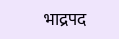भाद्रपद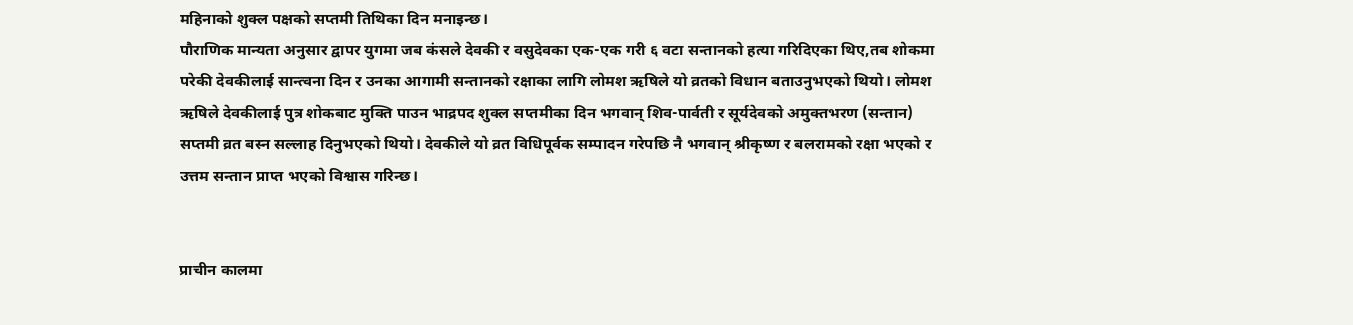महिनाको शुक्ल पक्षको सप्तमी तिथिका दिन मनाइन्छ।
पौराणिक मान्यता अनुसार द्वापर युगमा जब कंसले देवकी र वसुदेवका एक-एक गरी ६ वटा सन्तानको हत्या गरिदिएका थिए,तब शोकमा परेकी देवकीलाई सान्त्वना दिन र उनका आगामी सन्तानको रक्षाका लागि लोमश ऋषिले यो व्रतको विधान बताउनुभएको थियो। लोमश ऋषिले देवकीलाई पुत्र शोकबाट मुक्ति पाउन भाद्रपद शुक्ल सप्तमीका दिन भगवान् शिव-पार्वती र सूर्यदेवको अमुक्तभरण (सन्तान) सप्तमी व्रत बस्न सल्लाह दिनुभएको थियो। देवकीले यो व्रत विधिपूर्वक सम्पादन गरेपछि नै भगवान् श्रीकृष्ण र बलरामको रक्षा भएको र उत्तम सन्तान प्राप्त भएको विश्वास गरिन्छ।


प्राचीन कालमा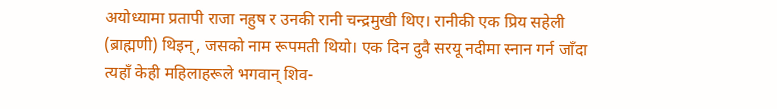अयोध्यामा प्रतापी राजा नहुष र उनकी रानी चन्द्रमुखी थिए। रानीकी एक प्रिय सहेली (ब्राह्मणी) थिइन्, जसको नाम रूपमती थियो। एक दिन दुवै सरयू नदीमा स्नान गर्न जाँदा त्यहाँ केही महिलाहरूले भगवान् शिव-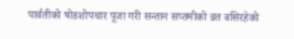पार्वतीको षोडशोपचार पूजा गरी सन्तान सप्तमीको व्रत बसिरहेको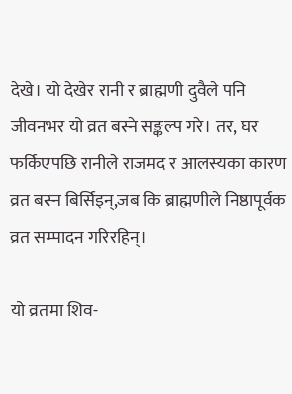देखे। यो देखेर रानी र ब्राह्मणी दुवैले पनि जीवनभर यो व्रत बस्ने सङ्कल्प गरे। तर, घर फर्किएपछि रानीले राजमद र आलस्यका कारण व्रत बस्न बिर्सिइन्,जब कि ब्राह्मणीले निष्ठापूर्वक व्रत सम्पादन गरिरहिन्।

यो व्रतमा शिव-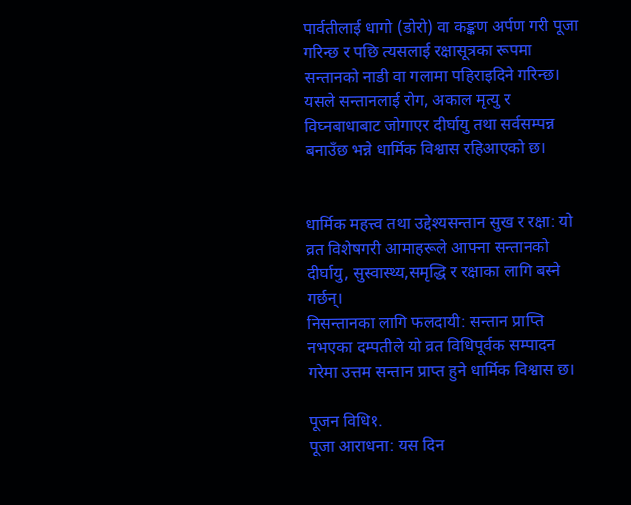पार्वतीलाई धागो (डोरो) वा कङ्कण अर्पण गरी पूजा गरिन्छ र पछि त्यसलाई रक्षासूत्रका रूपमा सन्तानको नाडी वा गलामा पहिराइदिने गरिन्छ। यसले सन्तानलाई रोग, अकाल मृत्यु र विघ्नबाधाबाट जोगाएर दीर्घायु तथा सर्वसम्पन्न बनाउँछ भन्ने धार्मिक विश्वास रहिआएको छ।


धार्मिक महत्त्व तथा उद्देश्यसन्तान सुख र रक्षा: यो व्रत विशेषगरी आमाहरूले आफ्ना सन्तानको दीर्घायु, सुस्वास्थ्य,समृद्धि र रक्षाका लागि बस्ने गर्छन्।
निसन्तानका लागि फलदायी: सन्तान प्राप्ति नभएका दम्पतीले यो व्रत विधिपूर्वक सम्पादन गरेमा उत्तम सन्तान प्राप्त हुने धार्मिक विश्वास छ।

पूजन विधि१.
पूजा आराधना: यस दिन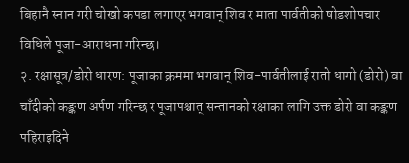बिहानै स्नान गरी चोखो कपडा लगाएर भगवान् शिव र माता पार्वतीको षोडशोपचार विधिले पूजा-आराधना गरिन्छ।
२. रक्षासूत्र/डोरो धारण: पूजाका क्रममा भगवान् शिव-पार्वतीलाई रातो धागो (डोरो) वा चाँदीको कङ्कण अर्पण गरिन्छ र पूजापश्चात् सन्तानको रक्षाका लागि उक्त डोरो वा कङ्कण पहिराइदिने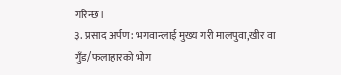गरिन्छ।
३. प्रसाद अर्पण: भगवान्लाई मुख्य गरी मालपुवा,खीर वा गुँड/फलाहारको भोग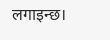लगाइन्छ।